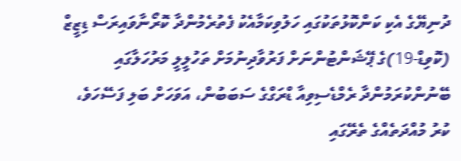ދުނިޔޭގެ އެކި ކަންކޮޅުތަކުގައި ހަލުވިކަމާއެކު ފެތުރެމުންދާ ކޮރޯނާވައިރަސް ޑިޒީޒް (ކޮވިޑް-19)ގެ ޕޭޝަންޓުންނަށް ފަރުވާދިނުމަށް ތަހުލީލީ މަރުހަލާގައި ބޭނުންކުރަމުންދާ ރެމްޑެސިވިއާ ޑްރަގްގެ ސަބަބުން، އަވަހަށް ބަލި ފަސޭހަވެ، ކުރު މުއްދަތެއްގެ ތެރޭގައި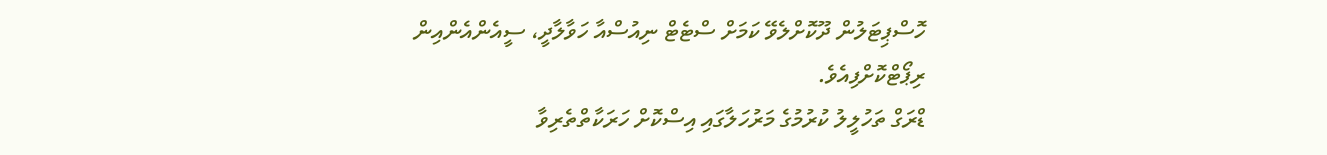ހޮސްޕިޓަލުން ދޫކޮށްލެވޭ ކަމަށް ސްޓެޓް ނިއުސްއާ ހަވާލާދީ، ސީއެންއެންއިން ރިޕޯޓްކޮށްފިއެވެ.
ޑްރަގް ތަހުލީލު ކުރުމުގެ މަރުހަލާގައި އިސްކޮށް ހަރަކާތްތެރިވާ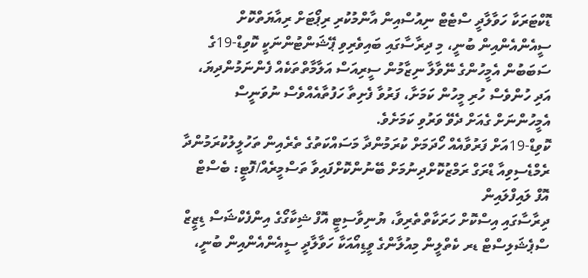ޑޮކްޓަރަކާ ހަވާލާދީ ސްޓެޓް ނިއުސްއިން އާންމުކުރި ރިޕޯޓަށް ރިއާޔަތްކޮށް ސީއެންއެންއިން ބުނީ، މި ދިރާސާގައި ބައިވެރިވި ޕޭޝަންޓުންނަކީ ކޮވިޑް-19ގެ ސަބަބުން އެމީހުންގެ ނޭވާލާ ނިޒާމުން ސީރިއަސް އަލާމާތްތަކެއް ފެންނަމުންދިޔަ، އަދި ހުންވެސް ހުރި މީހުން ކަމަށާ، ފަރުވާ ފެށިތާ ހަފުތާއެއްވެސް ނުވަނީސް އެމީހުންނަށް ގެއަށް ދެވޭ ވަރުވި ކަމަށެވެ.
ކޮވިޑް-19އަށް ފަރުވާއެއް ހޯދަމަށް ކުރަމުންދާ މަސައްކަތުގެ ތެރެއިން ތަހުލީލުކުރަމުންދާ ރެމްޑެސިވިއާ ޑްރަގް ރަމްޒުކޮށްދިނުމަށް ބޭނުންކޮށްފައިވާ ތަސްމީރެއް/ފޮޓީ: ބެސްޓް އޮފް ލައިފްލައިން
ދިރާސާގައި އިސްކޮށް ހަރަކާތްތެރިވާ، ޔުނިވާސިޓީ އޮފް ޝިކާގޯގެ އިންފެކްޝަސް ޑިޒީޒް ސްޕެޝަލިސްޓް ޑރ ކެތްލީން މިއުލާންގެ ވީޑިއޯއަކާ ހަވާލާދީ ސީއެންއެންއިން ބުނީ،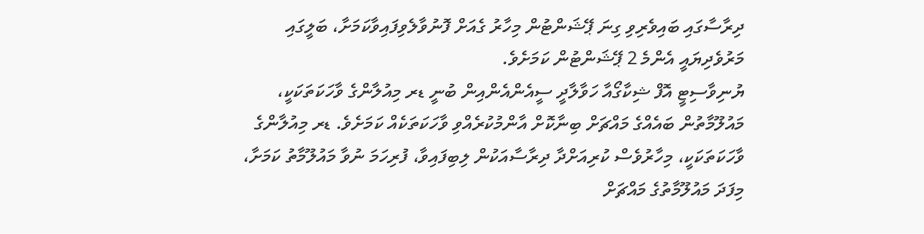ދިރާސާގައި ބައިވެރިވި ގިނަ ޕޭޝަންޓުން މިހާރު ގެއަށް ފޮނުވާލެވިފައިވާކަމަށާ، ބަލީގައި މަރުވެދިޔައީ އެންމެ 2 ޕޭޝަންޓުން ކަމަށެވެ.
ޔުނިވާސިޓީ އޮފް ޝިކާގޯއާ ހަވާލާދީ ސީއެންއެންއިން ބުނީ ޑރ މިއުލާންގެ ވާހަކަތަކަކީ، މައުލޫމާތުން ބައެއްގެ މައްޗަށް ބިނާކޮށް އާންމުކުރެއްވި ވާހަކަތަކެއް ކަމަށެވެ. ޑރ މިއުލާންގެ ވާހަކަތަކަކީ، މިހާރުވެސް ކުރިއަށްދާ ދިރާސާއަކުން ލިބިފައިވާ، ފުރިހަމަ ނުވާ މައުލޫމާތު ކަމަށާ، މިފަދަ މައުލޫމާތުގެ މައްޗަށް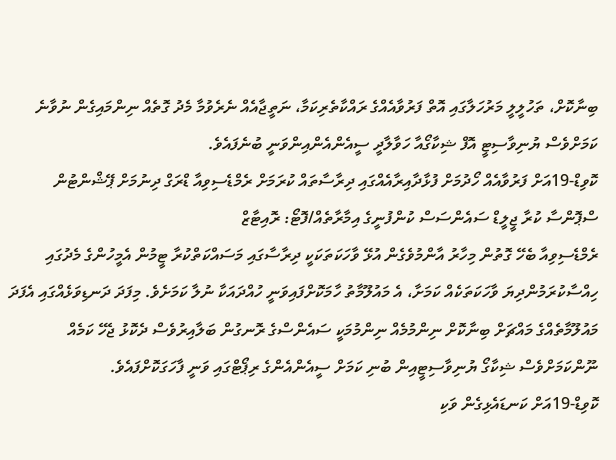ބިނާކޮށް، ތަހުލީލީ މަރުހަލާގައި އޮތް ފަރުވާއެއްގެ ރައްކާތެރިކަމާ، ނަތީޖާއެއް ނެރެވުމާ މެދު ގޮތެއް ނިންމައިގެން ނުވާނެ ކަމަށްވެސް ޔުނިވާސިޓީ އޮފް ޝިކާގޯއާ ހަވާލާދީ ސީއެންއެންއިންވަނީ ބުނެފައެވެ.
ކޮވިޑް-19އަށް ފަރުވާއެއް ހޯދުމަށް ފުޅާދާއިރާއެއްގައި ދިރާސާތައް ކުރަމަށް ރެމްޑެސިވިއާ ޑްރަގް ދިނުމަށް ޕޭޝްންޓުން ސްޕޮންސާ ކުރާ ޖީލީޑް ސައެންސަސް ކުންފުނީގެ އިމާރާތެއް/ފޮޓޯ: ރޮއިޓާޒް
ރެމްޑެސިވިއާ ބެހޭ ގޮތުން މިހާރު އާންމުވެގެން އުޅޭ ވާހަކަތަކަކީ ދިރާސާގައި މަސައްކަތްކުރާ ޓީމުން އެމީހުންގެ މެދުގައި ހިއްސާކުރަމުންދިޔަ ވާހަކަތަކެއް ކަމަށާ، އެ މައުލޫމާތު ހާމަކޮށްފައިވަނީ ހުއްދައަކާ ނުލާ ކަމަށެވެ. މިފަދަ ދަނޑިވަޅެއްގައި އެފަދަ މައުލޫމާތެއްގެ މައްޗަށް ބިނާކޮށް ނިންމުމެއް ނިންމުމަކީ ސައެންސްގެ ރޮނގުން ބަލާއިރުވެސް ދެކޮޅު ޖެހޭ ކަމެއް ނޫންކަމަށްވެސް ޝިކާގޯ ޔުނިވާސިޓީއިން ބުނި ކަމަށް ސީއެންއެންގެ ރިޕޯޓްގައި ވަނީ ފާހަގަކޮށްފައެވެ.
ކޮވިޑް-19އަށް ކަނޑައެޅިގެން ވަކި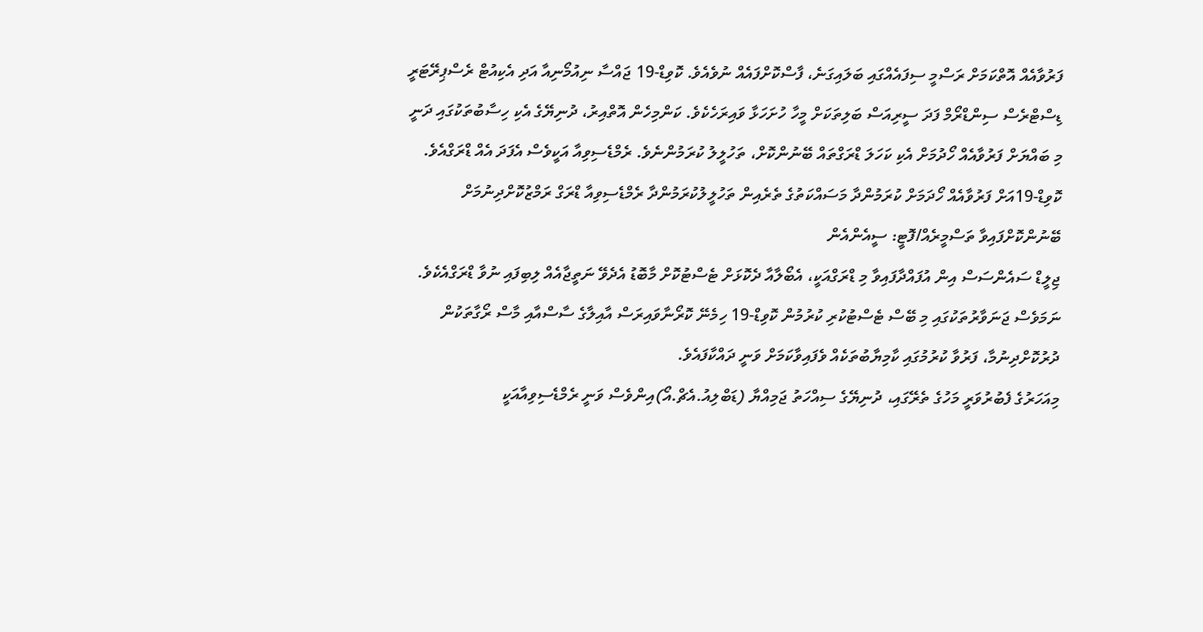ފަރުވާއެއް އޮތްކަމަށް ރަސްމީ ސިފައެއްގައި ބަލައިގަނެ، ފާސްކޮށްފައެއް ނުވެއެވެ. ކޮވިޑް-19 ޖައްސާ ނިއުމޯނިއާ އަދި އެކިއުޓް ރެސްޕިރޭޓަރީ ޑިސްޓްރެސް ސިންޑްރޯމް ފަދަ ސީރިއަސް ބަލިތަކަށް މީހާ ހުށަހަޅާ ވައިރަހެކެވެ. ކަންމިހެން އޮތްއިރު، ދުނިޔޭގެ އެކި ހިސާބުތަކުގައި ދަނީ މި ބައްޔަށް ފަރުވާއެއް ހޯދުމަށް އެކި ކަހަލަ ޑްރަގްތައް ބޭނުންކޮށް، ތަހުލީލު ކުރަމުންނެވެ. ރެމްޑެސިވިއާ އަކީވެސް އެފަދަ އެއް ޑްރަގްއެވެ.
ކޮވިޑް-19އަށް ފަރުވާއެއް ހޯދަމަށް ކުރަމުންދާ މަސައްކަތުގެ ތެރެއިން ތަހުލީލުކުރަމުންދާ ރެމްޑެސިވިއާ ޑްރަގް ރަމްޒުކޮށްދިނުމަށް ބޭނުންކޮށްފައިވާ ތަސްމީރެއް/ފޮޓީ: ސީއެންއެން
ޖިލީޑް ސައެންސަސް އިން އުފައްދާފައިވާ މި ޑްރަގްއަކީ، އެބޯލާއާ ދެކޮޅަށް ޓެސްޓުކޮށް މާބޮޑު އެދެވޭ ނަތީޖާއެއް ލިބިފައި ނުވާ ޑްރަގްއެކެވެ. ނަމަވެސް ޖަނަވާރުތަކުގައި މި ބޭސް ޓެސްޓުކުރި ކުރުމުން ކޮވިޑް-19 ހިމެނޭ ކޮރޯނާވައިރަސް އާއިލާގެ ސާސްއާއި މާސް ރޯގާތަކުން ދުރުކޮށްދިނުމާ، ފަރުވާ ކުރުމުގައި ކާމިޔާބުތަކެއް ވެފައިވާކަމަށް ވަނީ ދައްކާފައެވެ.
މިއަހަރުގެ ފެބުރުވަރީ މަހުގެ ތެރޭގައި، ދުނިޔޭގެ ސިއްހަތު ޖަމިއްޔާ (ޑަބްލިއު.އެޗް.އޯ)އިންވެސް ވަނީ ރެމްޑެސިވިއާއަކީ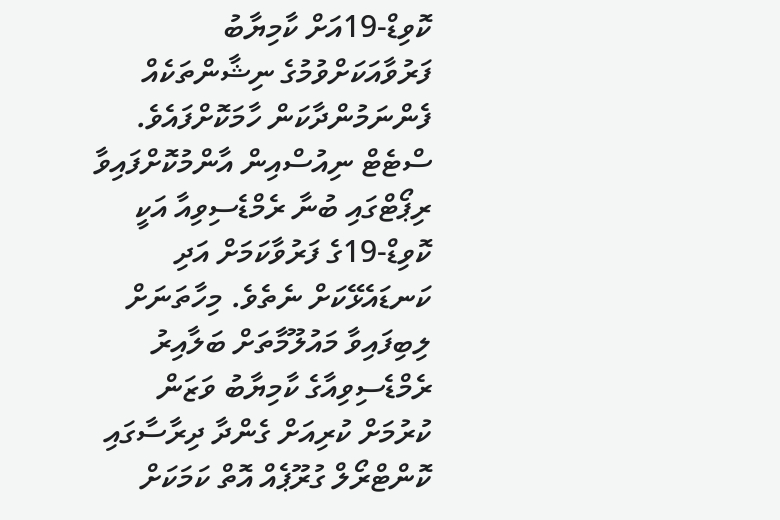ކޮވިޑް-19އަށް ކާމިޔާބު ފަރުވާއަކަށްވުމުގެ ނިޝާންތަކެއް ފެންނަމުންދާކަން ހާމަކޮށްފައެވެ.
ސްޓެޓް ނިއުސްއިން އާންމުކޮށްފައިވާ ރިޕޯޓްގައި ބުނާ ރެމްޑެސިވިއާ އަކީ ކޮވިޑް-19ގެ ފަރުވާކަމަށް އަދި ކަނޑައެޅޭކަށް ނެތެވެ. މިހާތަނަށް ލިބިފައިވާ މައުލޫމާތަށް ބަލާއިރު ރެމްޑެސިވިއާގެ ކާމިޔާބު ވަޒަން ކުރުމަށް ކުރިއަށް ގެންދާ ދިރާސާގައި ކޮންޓްރޯލް ގުރޫޕެއް އޮތް ކަމަކަށް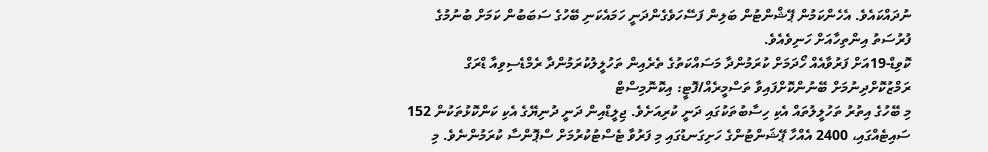ނުދައްކައެވެ. އެހެންކަމުން ޕޭޝްންޓުން ބަލިން ފަސޭހަވެގެންދަނީ ހަމައެކަނި ބޭހުގެ ސަބަބުން ކަމަށް ބުނުމުގެ ފުރުސަތު އިންތިހާއަށް ހަނިވެއެވެ.
ކޮވިޑް-19އަށް ފަރުވާއެއް ހޯދަމަށް ކުރަމުންދާ މަސައްކަތުގެ ތެރެއިން ތަހުލީލުކުރަމުންދާ ރެމްޑެސިވިއާ ޑްރަގް ރަމްޒުކޮށްދިނުމަށް ބޭނުންކޮށްފައިވާ ތަސްމީރެއް/ފޮޓީ: އިކޮނޮމިސްޓް
މި ބޭހުގެ އިތުރު ތަހުލީލުތައް އެކި ހިސާބުތަކުގައި ދަނީ ކުރިއަށެވެ. ޖިލީޑްއިން ދަނީ ދުނިޔޭގެ އެކި ކަންކޮޅުތަކުން 152 ސައިޓެއްގައި، 2400 އެއްހާ ޕޭޝަންޓުންގެ ހަށިގަނޑުގައި މި ފަރުވާ ޓެސްޓުކުރުމަށް ސްޕޮންސާ ކުރަމުންނެވެ. މި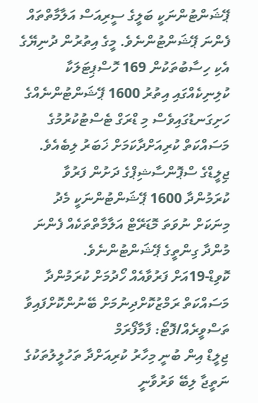ޕޭޝަންޓުންނަކީ ބަލީގެ ސީރިއަސް އަލާމާތްތައް ފެންނަ ޕޭޝަންޓުންނެވެ. މީގެ އިތުރުން ދުނިޔޭގެ އެކި ހިސާބުތަކުން 169 ހޮސްޕިޓަލަކާ ކުލިނިކެއްގައި އިތުރު 1600 ޕޭޝަންޓުންނެއްގެ ހަށިގަނޑުގައިވެސް މި ޑްރަގް ޓެސްޓުކުރުމުގެ މަސައްކަތް ކުރިއަށްދާކަމަށް ޚަބަރު ލިބެއެވެ. ޖިލީޑްގެ ސްޕޮންސާޝިޕްގެ ދަށުން ފަރުވާ ކުރަމުންދާ 1600 ޕޭޝަންޓުންނަކީ މެދު މިނަކަށް ނުވަތަ މޮޑަރޭޓް އަލާމާތްތަކެއް ފެންނަ މުންދާ ގިންތީގެ ޕޭޝަންޓުންނެވެ.
ކޮވިޑް-19އަށް ފަރުވާއެއް ހޯދުމަށް ކުރަމުންދާ މަސައްކަތް ރަމްޒުކޮށްދިނުމަށް ބޭނުންކޮށްފައިވާ ތަސްވީރެއް/ފޮޓޯ: ފާމާފޯރަމް
ޖިލީޑް އިން ބުނީ މިހާރު ކުރިއަށްދާ ތަހުލީލުތަކުގެ ނަތީޖާ ލިބޭ ވަރުވާނީ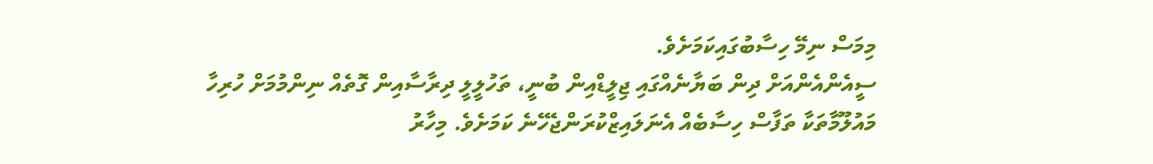މިމަސް ނިމޭ ހިސާބުގައިކަމަށެވެ.
ސީއެންއެންއަށް ދިން ބަޔާނެއްގައި ޖިލީޑްއިން ބުނީ، ތަހުލީލީ ދިރާސާއިން ގޮތެއް ނިންމުމަށް ހުރިހާ މައުލޫމާތަކާ ތަފާސް ހިސާބެއް އެނަލައިޒްކުރަންޖެހޭނެ ކަމަށެވެ. މިހާރު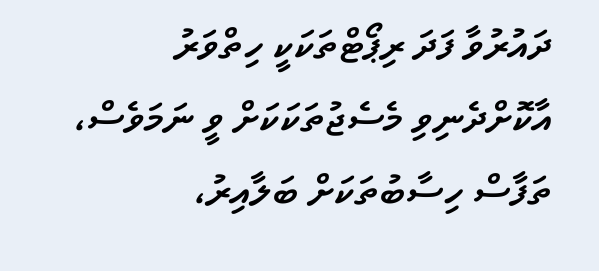ދައުރުވާ ފަދަ ރިޕޯޓްތަކަކީ ހިތްވަރު އާކޮށްދެނިވި މެސެޖުތަކަކަށް ވީ ނަމަވެސް، ތަފާސް ހިސާބުތަކަށް ބަލާއިރު،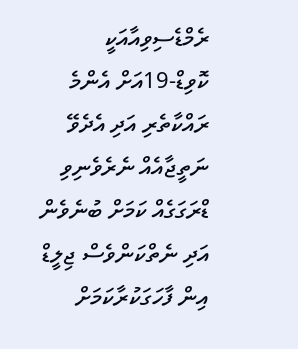ރެމްޑެސިވިއާއަކީ ކޮވިޑް-19އަށް އެންމެ ރައްކާތެރި އަދި އެދެވޭ ނަތީޖާއެއް ނެރެވެނިވި ޑްރަގަގެއް ކަމަށް ބުނެވެން އަދި ނެތްކަންވެސް ޖިލީޑް އިން ފާހަގަކުރާކަމަށް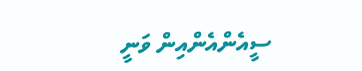ސީއެންއެންއިން ވަނީ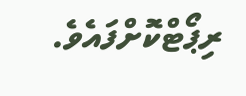ރިޕޯޓްކޮށްފައެވެ.